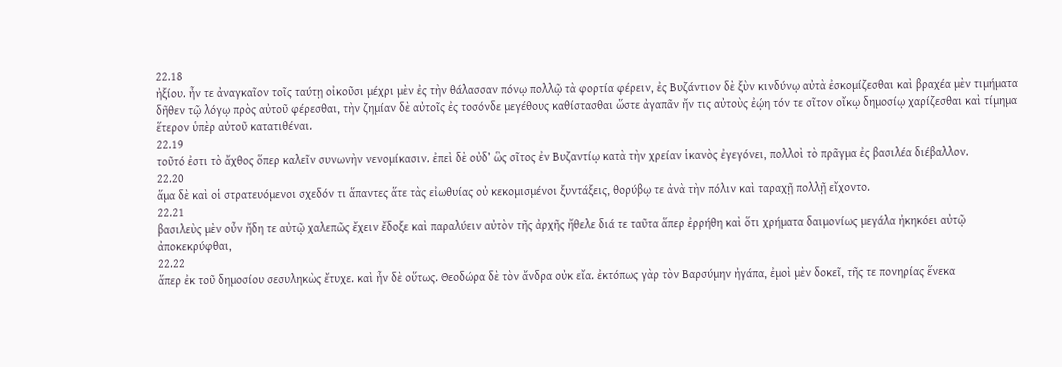22.18
ἠξίου. ἦν τε ἀναγκαῖον τοῖς ταύτῃ οἰκοῦσι μέχρι μὲν ἐς τὴν θάλασσαν πόνῳ πολλῷ τὰ φορτία φέρειν, ἐς Βυζάντιον δὲ ξὺν κινδύνῳ αὐτὰ ἐσκομίζεσθαι καὶ βραχέα μὲν τιμήματα δῆθεν τῷ λόγῳ πρὸς αὐτοῦ φέρεσθαι, τὴν ζημίαν δὲ αὐτοῖς ἐς τοσόνδε μεγέθους καθίστασθαι ὥστε ἀγαπᾶν ἤν τις αὐτοὺς ἐῴη τόν τε σῖτον οἴκῳ δημοσίῳ χαρίζεσθαι καὶ τίμημα ἕτερον ὑπὲρ αὐτοῦ κατατιθέναι.
22.19
τοῦτό ἐστι τὸ ἄχθος ὅπερ καλεῖν συνωνὴν νενομίκασιν. ἐπεὶ δὲ οὐδ’ ὣς σῖτος ἐν Βυζαντίῳ κατὰ τὴν χρείαν ἱκανὸς ἐγεγόνει, πολλοὶ τὸ πρᾶγμα ἐς βασιλέα διέβαλλον.
22.20
ἅμα δὲ καὶ οἱ στρατευόμενοι σχεδόν τι ἅπαντες ἅτε τὰς εἰωθυίας οὐ κεκομισμένοι ξυντάξεις, θορύβῳ τε ἀνὰ τὴν πόλιν καὶ ταραχῇ πολλῇ εἴχοντο.
22.21
βασιλεὺς μὲν οὖν ἤδη τε αὐτῷ χαλεπῶς ἔχειν ἔδοξε καὶ παραλύειν αὐτὸν τῆς ἀρχῆς ἤθελε διά τε ταῦτα ἅπερ ἐρρήθη καὶ ὅτι χρήματα δαιμονίως μεγάλα ἠκηκόει αὐτῷ ἀποκεκρύφθαι,
22.22
ἅπερ ἐκ τοῦ δημοσίου σεσυληκὼς ἔτυχε. καὶ ἦν δὲ οὕτως. Θεοδώρα δὲ τὸν ἄνδρα οὐκ εἴα. ἐκτόπως γὰρ τὸν Βαρσύμην ἠγάπα, ἐμοὶ μὲν δοκεῖ, τῆς τε πονηρίας ἕνεκα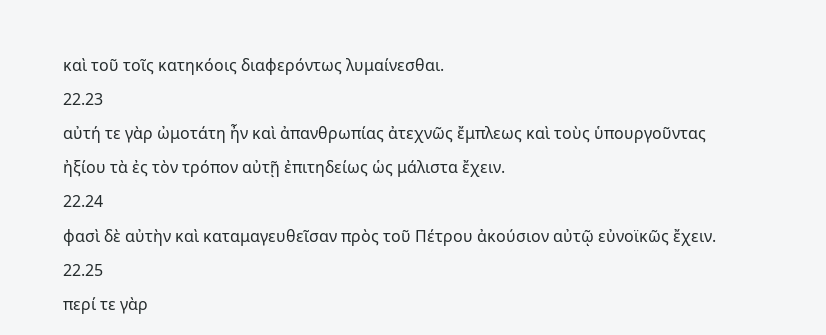καὶ τοῦ τοῖς κατηκόοις διαφερόντως λυμαίνεσθαι.
22.23
αὐτή τε γὰρ ὠμοτάτη ἦν καὶ ἀπανθρωπίας ἀτεχνῶς ἔμπλεως καὶ τοὺς ὑπουργοῦντας ἠξίου τὰ ἐς τὸν τρόπον αὐτῇ ἐπιτηδείως ὡς μάλιστα ἔχειν.
22.24
φασὶ δὲ αὐτὴν καὶ καταμαγευθεῖσαν πρὸς τοῦ Πέτρου ἀκούσιον αὐτῷ εὐνοϊκῶς ἔχειν.
22.25
περί τε γὰρ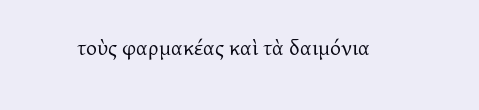τοὺς φαρμακέας καὶ τὰ δαιμόνια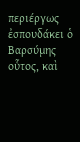περιέργως ἐσπουδάκει ὁ Βαρσύμης οὗτος, καὶ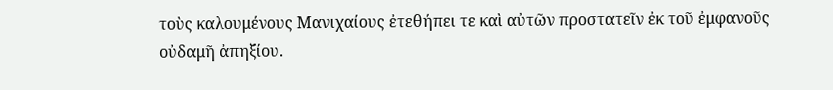τοὺς καλουμένους Μανιχαίους ἐτεθήπει τε καὶ αὐτῶν προστατεῖν ἐκ τοῦ ἐμφανοῦς οὐδαμῆ ἀπηξίου.